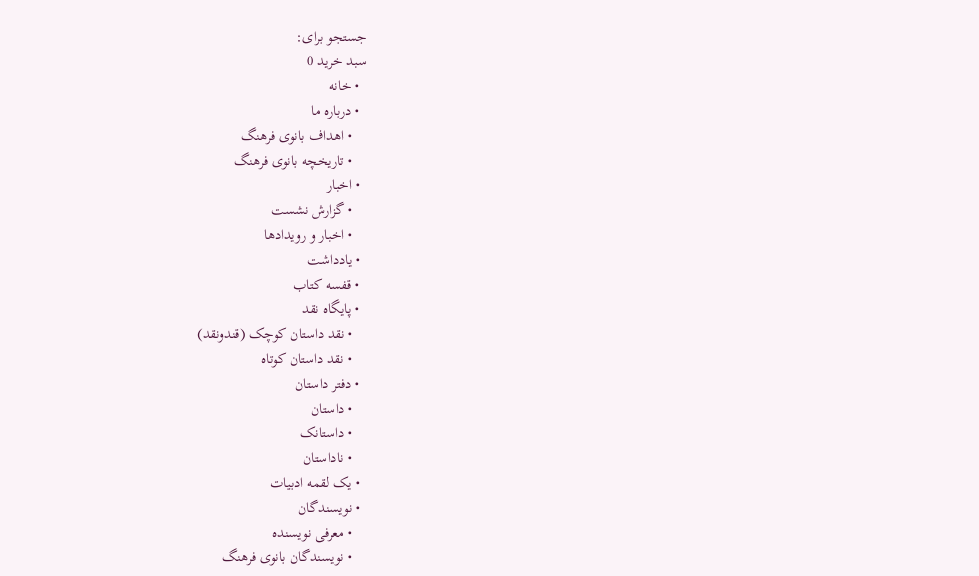جستجو برای:
سبد خرید 0
  • خانه
  • درباره ما
    • اهداف بانوی فرهنگ
    • تاریخچه بانوی فرهنگ
  • اخبار
    • گزارش نشست
    • اخبار و رویدادها
  • یادداشت
  • قفسه کتاب
  • پایگاه نقد
    • نقد داستان کوچک (قندونقد)
    • نقد داستان کوتاه
  • دفتر داستان
    • داستان
    • داستانک
    • ناداستان
  • یک لقمه ادبیات
  • نویسندگان
    • معرفی نویسنده
    • نویسندگان بانوی فرهنگ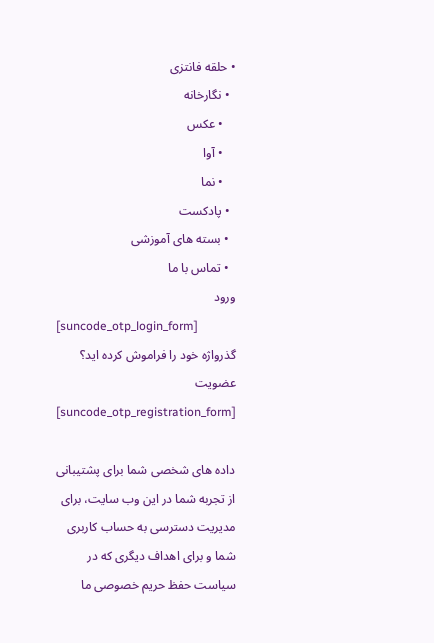• حلقه فانتزی
  • نگارخانه
    • عکس
    • آوا
    • نما
  • پادکست
  • بسته های آموزشی
  • تماس با ما
ورود
[suncode_otp_login_form]
گذرواژه خود را فراموش کرده اید؟
عضویت
[suncode_otp_registration_form]

داده های شخصی شما برای پشتیبانی از تجربه شما در این وب سایت، برای مدیریت دسترسی به حساب کاربری شما و برای اهداف دیگری که در سیاست حفظ حریم خصوصی ما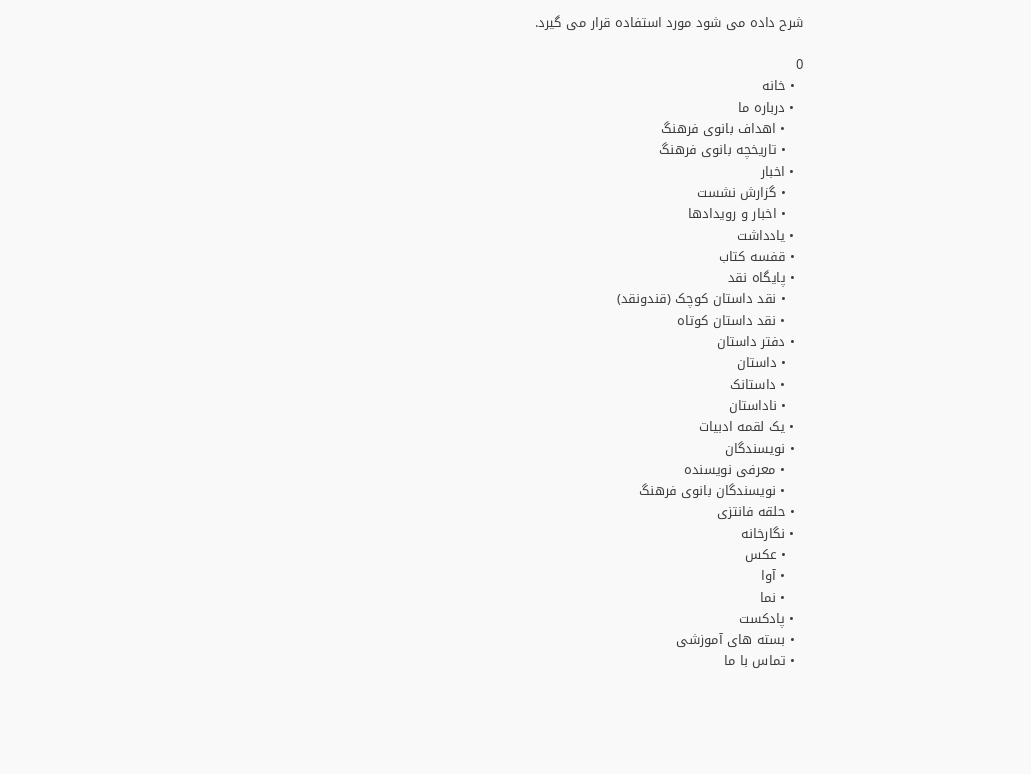شرح داده می شود مورد استفاده قرار می گیرد.

0
  • خانه
  • درباره ما
    • اهداف بانوی فرهنگ
    • تاریخچه بانوی فرهنگ
  • اخبار
    • گزارش نشست
    • اخبار و رویدادها
  • یادداشت
  • قفسه کتاب
  • پایگاه نقد
    • نقد داستان کوچک (قندونقد)
    • نقد داستان کوتاه
  • دفتر داستان
    • داستان
    • داستانک
    • ناداستان
  • یک لقمه ادبیات
  • نویسندگان
    • معرفی نویسنده
    • نویسندگان بانوی فرهنگ
  • حلقه فانتزی
  • نگارخانه
    • عکس
    • آوا
    • نما
  • پادکست
  • بسته های آموزشی
  • تماس با ما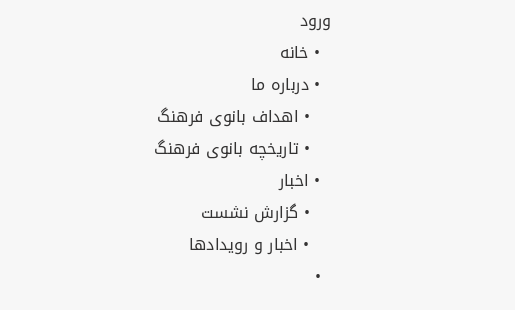ورود
  • خانه
  • درباره ما
    • اهداف بانوی فرهنگ
    • تاریخچه بانوی فرهنگ
  • اخبار
    • گزارش نشست
    • اخبار و رویدادها
  •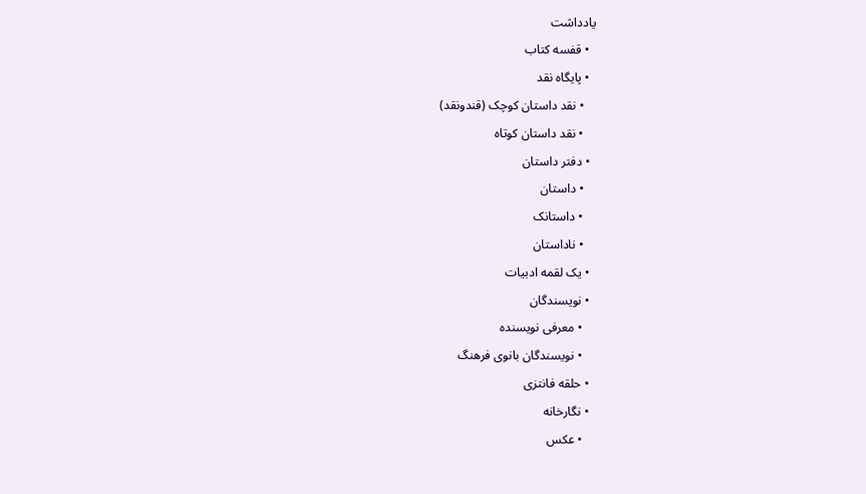یادداشت
  • قفسه کتاب
  • پایگاه نقد
    • نقد داستان کوچک (قندونقد)
    • نقد داستان کوتاه
  • دفتر داستان
    • داستان
    • داستانک
    • ناداستان
  • یک لقمه ادبیات
  • نویسندگان
    • معرفی نویسنده
    • نویسندگان بانوی فرهنگ
  • حلقه فانتزی
  • نگارخانه
    • عکس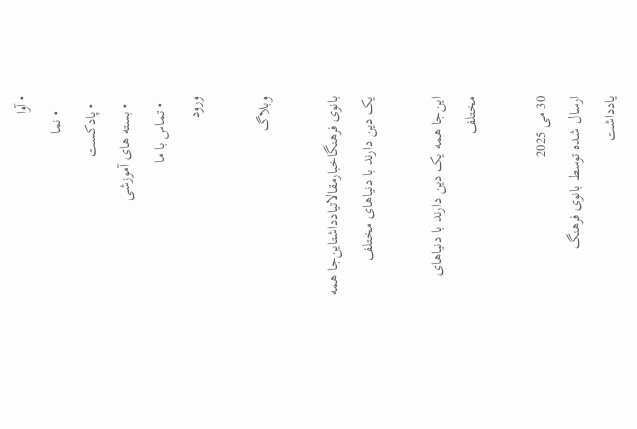• آوا
    • نما
  • پادکست
  • بسته های آموزشی
  • تماس با ما
ورود

وبلاگ

بانوی فرهنگاخبارمقالاتیادداشتاین‌جا همه یک دین دارند با دنیاهای مختلف

این‌جا همه یک دین دارند با دنیاهای مختلف

30 می 2025
ارسال شده توسط بانوی فرهنگ
یادداشت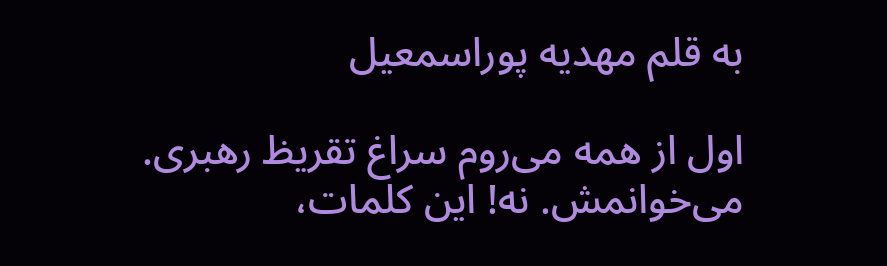به قلم مهدیه پوراسمعیل

اول از همه می‌روم سراغ تقریظ رهبری. می‌خوانمش. نه! این کلمات،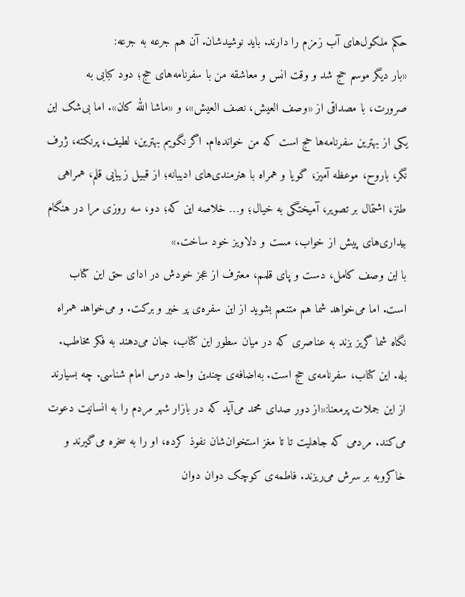حکم ملکول‌های آب زمزم را دارند. باید نوشیدشان. آن هم جرعه به جرعه:
«بار دیگر موسم حج شد و وقت انس و معاشقه من با سفرنامه‌های حج؛ دود کبابی به صرورت، با مصداقی از «وصف‌ العیش، نصف العیش»، و «ماشا الله کان». اما بی‌شک این یکی از بهترین سفرنامه‌ها حج است که من خوانده‌ام. اگر نگویم بهترین، لطیف، پرنکته، ژرف نگر، باروح، موعظه آمیز، گویا و همراه با هنرمندی‌های ادیبانه؛ از قبیل زیبایی قلم، همراهی طنز، اشتمال بر تصویر، آمیختگی به خیال؛ و… خلاصه این که؛ دو، سه روزی مرا در هنگام بیداری‌های پیش از خواب، مست و دلاویز خود ساخت.»
با این وصف کامل، دست و پای قلمم، معترف از عجز خودش در ادای حق این کتاب است. اما می‌خواهد شما هم متنعم بشوید از این سفره‌ی پر خیر و برکت. و می‌خواهد همراه نگاه شما گریز بزند به عناصری که در میان سطور این کتاب، جان می‌دهند به فکر مخاطب.
بله. این کتاب، سفرنامه‌ی حج است. به‌اضافه‌ی چندین واحد درس امام شناسی. چه بسیارند از این جملات پرمعنا:«از دور صدای محمد می‌آید که در بازار شهر مردم را به انسانیت دعوت می‌کند. مردمی که جاهلیت تا تا مغز استخوان‌شان نفوذ کرده، او را به سخره می‌گیرند و خاکروبه بر سرش می‌ریزند. فاطمه‌ی کوچک دوان دوان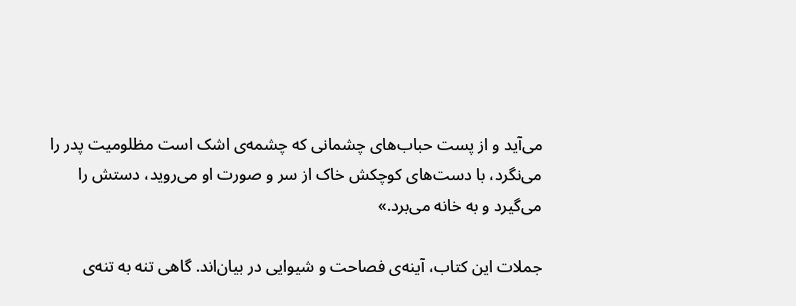می‌آید و از پست حباب‌های چشمانی که چشمه‌ی اشک است مظلومیت پدر را می‌نگرد، با دست‌های کوچکش خاک از سر و صورت او می‌روید، دستش را می‌گیرد و به خانه می‌برد.»

جملات این کتاب، آینه‌ی فصاحت و شیوایی در بیان‌اند. گاهی تنه به تنه‌ی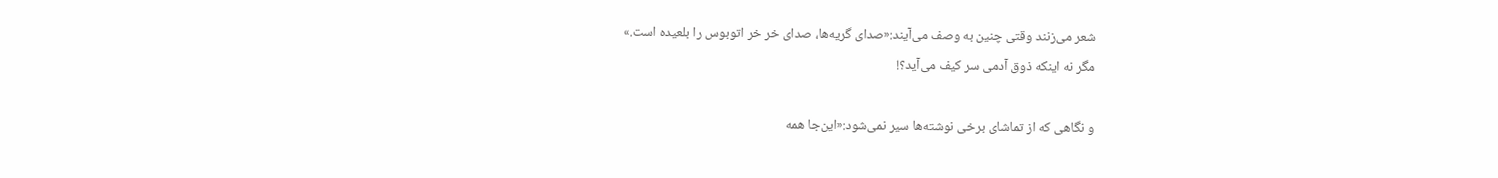شعر می‌زنند وقتی چنین به وصف می‌آیند:«صدای گریه‌ها، صدای خر خر اتوبوس را بلعیده است.»
مگر نه اینکه ذوق آدمی سر کیف می‌آید؟!

و نگاهی که از تماشای برخی نوشته‌ها سیر نمی‌شود:«این‌جا همه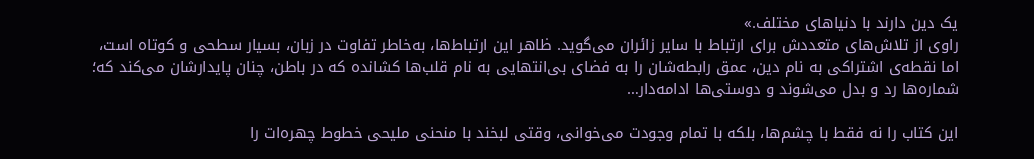یک دین دارند با دنیاهای مختلف.»
راوی از تلاش‌های متعددش برای ارتباط با سایر زائران می‌گوید. ظاهر این ارتباط‌ها، به‌خاطر تفاوت در زبان، بسیار سطحی و کوتاه است، اما نقطه‌ی اشتراکی به نام دین، عمق رابطه‌شان را به فضای بی‌انتهایی به نام قلب‌ها کشانده که در باطن، چنان پایدارشان می‌کند که؛ شماره‌ها رد و بدل می‌شوند و دوستی‌ها ادامه‌دار…

این کتاب را نه فقط با چشم‌ها، بلکه با تمام وجودت می‌خوانی، وقتی لبخند با منحنی ملیحی خطوط چهره‌ات را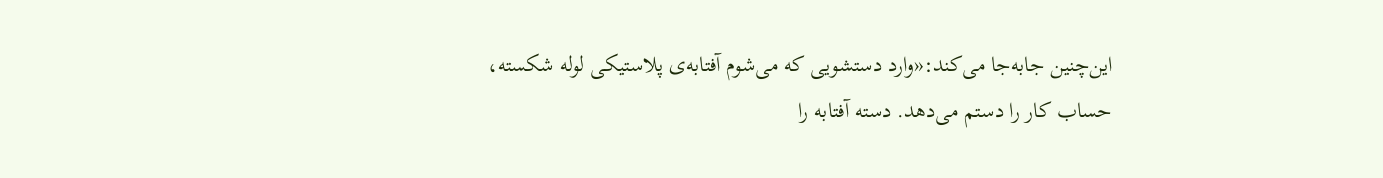این‌چنین جابه‌جا می‌کند:«وارد دستشویی که می‌شوم آفتابه‌ی پلاستیکی لوله شکسته، حساب کار را دستم می‌دهد. دسته آفتابه را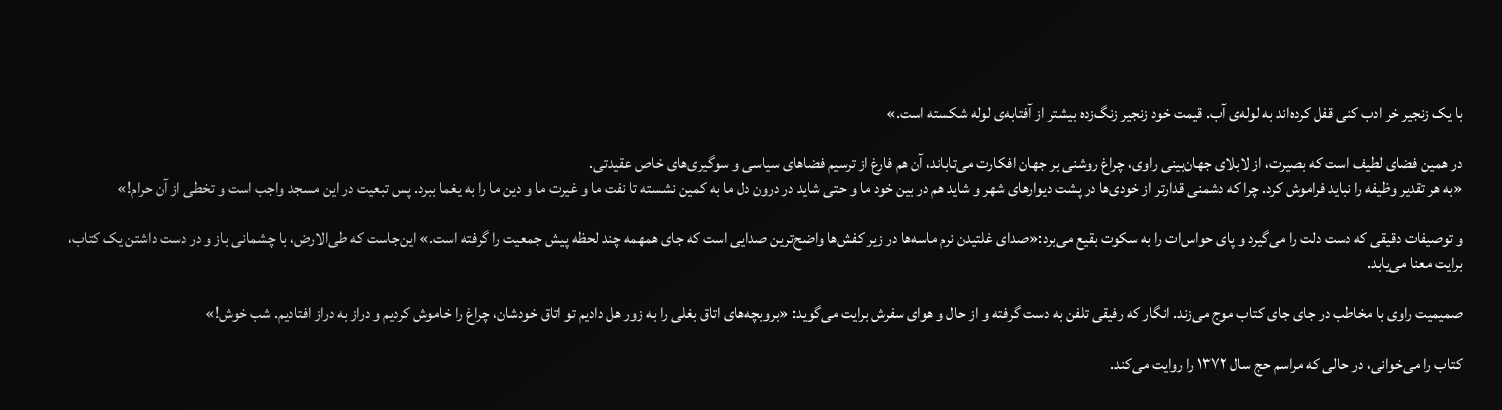با یک زنجیر خر ادب کنی قفل کرده‌اند به لوله‌ی آب. قیمت خود زنجیر زنگ‌زده بیشتر از آفتابه‌ی لوله شکسته است.»

در همین فضای لطیف است که بصیرت، از لابلای جهان‌بینی راوی، چراغ روشنی بر جهان افکارت می‌تاباند، آن هم فارغ از ترسیم فضاهای سیاسی و سوگیری‌های خاص عقیدتی.
«به هر تقدیر وظیفه را نباید فراموش کرد. چرا که دشمنی قدارتر از خودی‌ها در پشت دیوارهای شهر و شاید هم در بین خود ما و حتی شاید در درون دل ما به کمین نشسته تا نفت ما و غیرت ما و دین ما را به یغما ببرد. پس تبعیت در این مسجد واجب است و تخطی از آن حرام!»

و توصیفات دقیقی که دست دلت را می‌گیرد و پای حواس‌ات را به سکوت بقیع می‌برد:«صدای غلتیدن نرم ماسه‌ها در زیر کفش‌ها واضح‌ترین صدایی است که جای همهمه چند لحظه پیش جمعیت را گرفته است.» این‌جاست که طی‌الارض، با چشمانی باز و در دست داشتن یک کتاب، برایت معنا می‌یابد.

صمیمیت راوی با مخاطب در جای جای کتاب موج می‌زند. انگار که رفیقی تلفن به دست گرفته و از حال و هوای سفرش برایت می‌گوید: «بروبچه‌های اتاق بغلی را به زور هل دادیم تو اتاق خودشان، چراغ را خاموش کردیم و دراز به دراز افتادیم. شب خوش!»

کتاب را می‌خوانی، در حالی که مراسم حج سال ۱۳۷۲ را روایت می‌کند.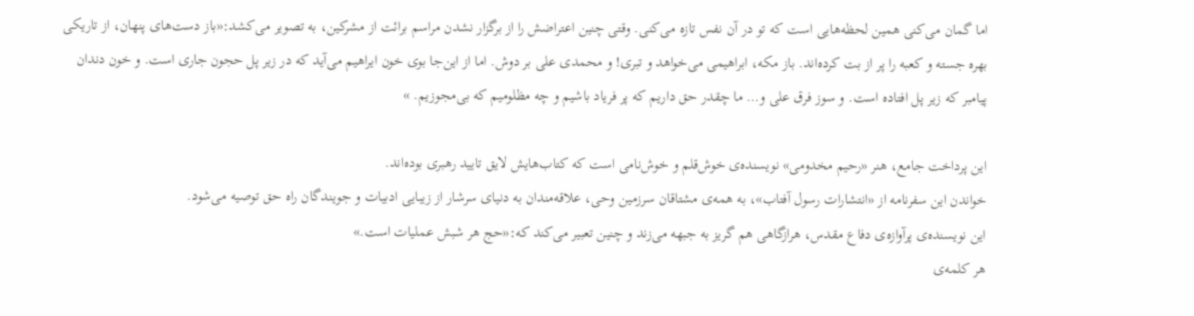اما گمان می‌کنی همین لحظه‌هایی است که تو در آن نفس تازه می‌کنی. وقتی چنین اعتراضش را از برگزار نشدن مراسم برائت از مشرکین، به تصویر می‌کشد:«باز دست‌های پنهان، از تاریکی بهره جسته و کعبه را پر از بت کرده‌اند. باز مکه، ابراهیمی می‌خواهد و تبری! و محمدی علی بر دوش. اما از این‌جا بوی خون ایراهیم می‌آید که در زیر پل حجون جاری است. و خون دندان پیامبر که زیر پل افتاده است. و سوز فرق علی و… ما چقدر حق داریم که پر فریاد باشیم و چه مظلومیم که بی‌مجوزیم. »

این پرداخت جامع، هنر «رحیم مخدومی» نویسنده‌ی خوش‌قلم و خوش‌نامی است که کتاب‌هایش لایق تایید رهبری بوده‌اند.
خواندن این سفرنامه از «انتشارات رسول آفتاب»، به همه‌ی مشتاقان سرزمین وحی، علاقه‌مندان به دنیای سرشار از زیبایی ادبیات و جویندگان راه حق توصیه می‌شود.
این نویسنده‌ی پرآوازه‌ی دفاع مقدس، هرازگاهی هم گریز به جبهه می‌زند و چنین تعبیر می‌کند که:«حج هر شبش عملیات است.»
هر کلمه‌ی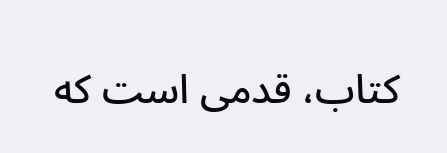کتاب، قدمی است که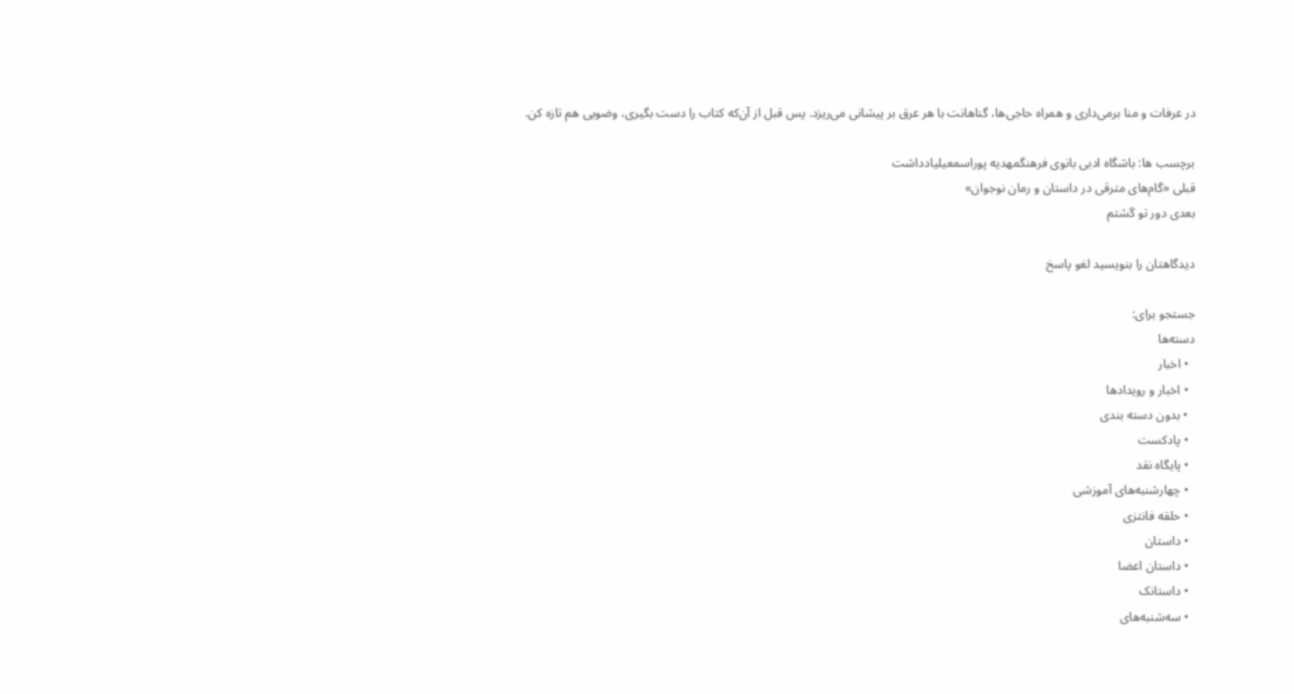در عرفات و منا برمی‌داری و همراه حاجی‌ها، گناهانت با هر عرق بر پیشانی می‌ریزد. پس قبل از آن‌که کتاب را دست بگیری، وضویی هم تازه کن.

برچسب ها: باشگاه ادبی بانوی فرهنگمهدیه پوراسمعیلیادداشت
قبلی «گام‌های مترقی در داستان و رمان نوجوان»
بعدی دور تو گشتم

دیدگاهتان را بنویسید لغو پاسخ

جستجو برای:
دسته‌ها
  • اخبار
  • اخبار و رویدادها
  • بدون دسته بندی
  • پادکست
  • پایگاه نقد
  • چهارشنبه‌های آموزشی
  • حلقه فانتزی
  • داستان
  • داستان اعضا
  • داستانک
  • سه‌شنبه‌های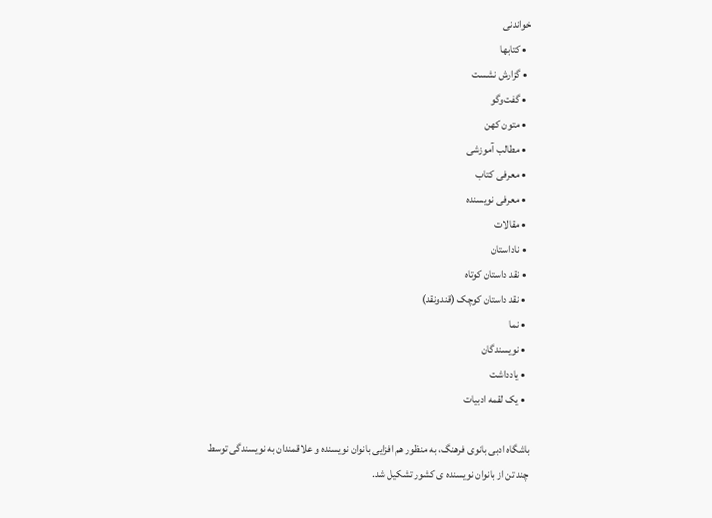خواندنی
  • کتابها
  • گزارش نشست
  • گفت‌وگو
  • متون کهن
  • مطالب آموزشی
  • معرفی کتاب
  • معرفی نویسنده
  • مقالات
  • ناداستان
  • نقد داستان کوتاه
  • نقد داستان کوچک (قندونقد)
  • نما
  • نویسندگان
  • یادداشت
  • یک لقمه ادبیات

باشگاه ادبی بانوی فرهنگ، به منظور هم افزایی بانوان نویسنده و علاقمندان به نویسندگی توسط چند تن از بانوان نویسنده ی کشور تشکیل شد.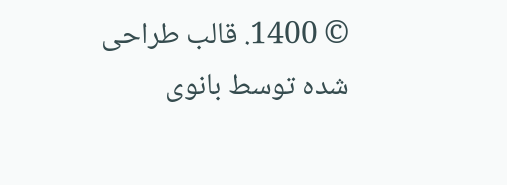© 1400. قالب طراحی شده توسط بانوی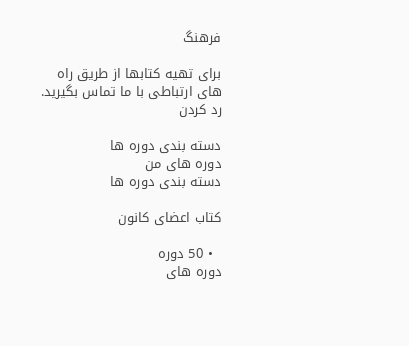فرهنگ

برای تهیه کتابها از طریق راه های ارتباطی با ما تماس بگیرید. رد کردن

دسته بندی دوره ها
دوره های من
دسته بندی دوره ها

کتاب اعضای کانون

  • 50 دوره
دوره های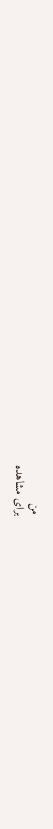من
برای مشاهده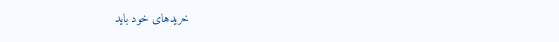خریدهای خود باید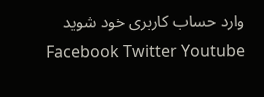وارد حساب کاربری خود شوید
Facebook Twitter Youtube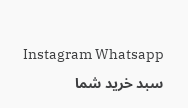Instagram Whatsapp
سبد خرید شما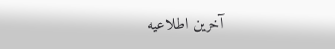آخرین اطلاعیه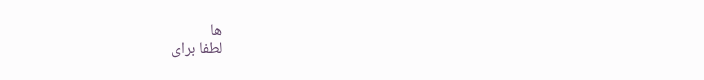ها
لطفا برای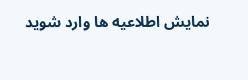نمایش اطلاعیه ها وارد شوید